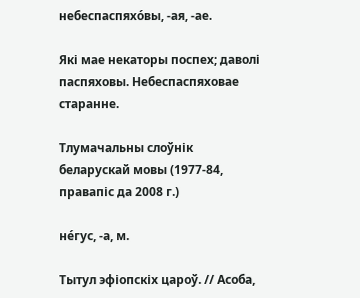небеспаспяхо́вы, ‑ая, ‑ае.

Які мае некаторы поспех; даволі паспяховы. Небеспаспяховае старанне.

Тлумачальны слоўнік беларускай мовы (1977-84, правапіс да 2008 г.)

не́гус, ‑а, м.

Тытул эфіопскіх цароў. // Асоба,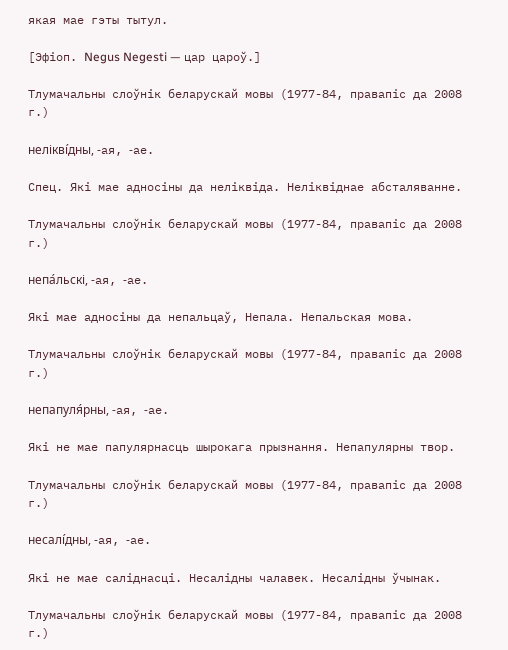якая мае гэты тытул.

[Эфіоп. Negus Negesti — цар цароў.]

Тлумачальны слоўнік беларускай мовы (1977-84, правапіс да 2008 г.)

нелікві́дны, ‑ая, ‑ае.

Спец. Які мае адносіны да неліквіда. Неліквіднае абсталяванне.

Тлумачальны слоўнік беларускай мовы (1977-84, правапіс да 2008 г.)

непа́льскі, ‑ая, ‑ае.

Які мае адносіны да непальцаў, Непала. Непальская мова.

Тлумачальны слоўнік беларускай мовы (1977-84, правапіс да 2008 г.)

непапуля́рны, ‑ая, ‑ае.

Які не мае папулярнасць шырокага прызнання. Непапулярны твор.

Тлумачальны слоўнік беларускай мовы (1977-84, правапіс да 2008 г.)

несалі́дны, ‑ая, ‑ае.

Які не мае саліднасці. Несалідны чалавек. Несалідны ўчынак.

Тлумачальны слоўнік беларускай мовы (1977-84, правапіс да 2008 г.)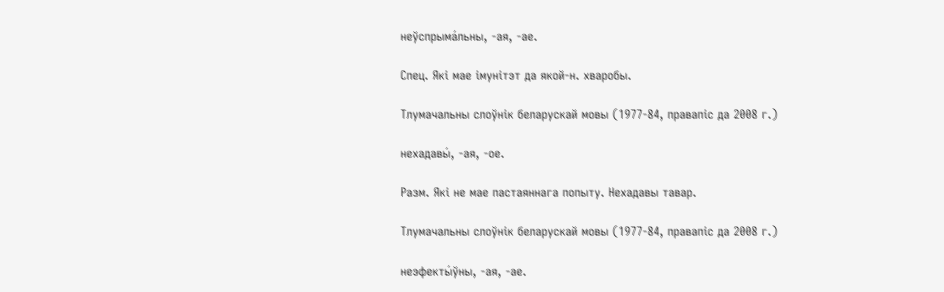неўспрыма́льны, ‑ая, ‑ае.

Спец. Які мае імунітэт да якой‑н. хваробы.

Тлумачальны слоўнік беларускай мовы (1977-84, правапіс да 2008 г.)

нехадавы́, ‑ая, ‑ое.

Разм. Які не мае пастаяннага попыту. Нехадавы тавар.

Тлумачальны слоўнік беларускай мовы (1977-84, правапіс да 2008 г.)

неэфекты́ўны, ‑ая, ‑ае.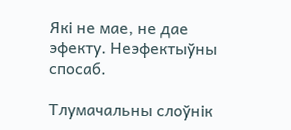Які не мае, не дае эфекту. Неэфектыўны спосаб.

Тлумачальны слоўнік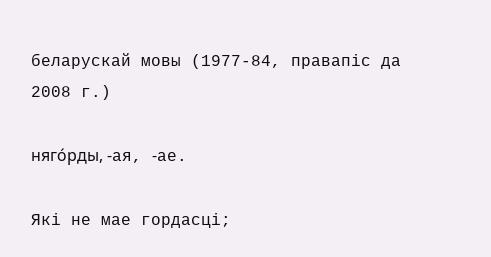беларускай мовы (1977-84, правапіс да 2008 г.)

няго́рды, ‑ая, ‑ае.

Які не мае гордасці;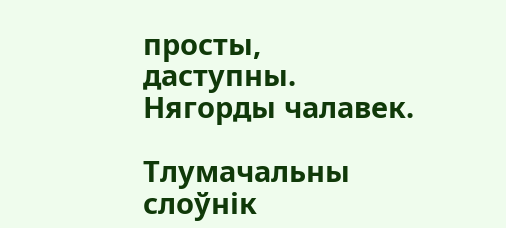просты, даступны. Нягорды чалавек.

Тлумачальны слоўнік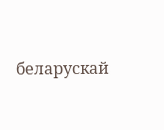беларускай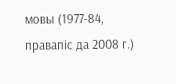мовы (1977-84, правапіс да 2008 г.)